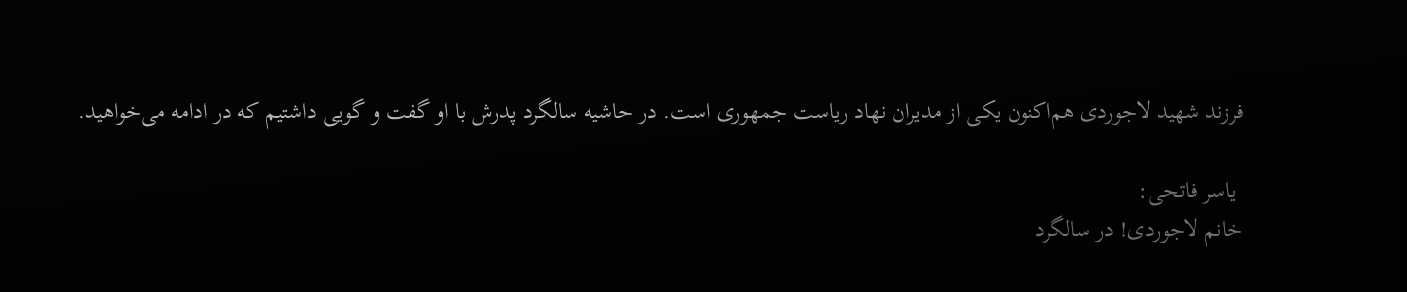فرزند شهید لاجوردی هم‌اکنون یکی از مدیران نهاد ریاست جمهوری است. در حاشیه سالگرد پدرش با او گفت و گویی داشتیم که در ادامه می‌خواهید.

 یاسر فاتحی:
خانم لاجوردی! در سالگرد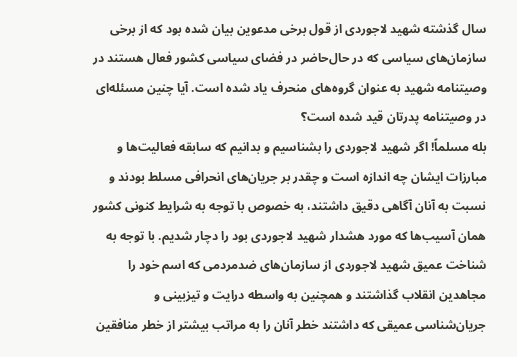سال گذشته شهید لاجوردی از قول برخی مدعوین بیان شده بود که از برخی سازمان‌های سیاسی که در حال‌حاضر در فضای سیاسی کشور فعال هستند در وصیتنامه شهید به عنوان گروه‌های منحرف یاد شده است. آیا چنین مسئله‌ای در وصیتنامه پدرتان قید شده است؟
بله مسلماً! اگر شهید لاجوردی را بشناسیم و بدانیم که سابقه فعالیت‌ها و مبارزات ایشان چه اندازه است و چقدر بر جریان‌های انحرافی مسلط بودند و نسبت به آنان آگاهی دقیق داشتند، به خصوص با توجه به شرایط کنونی کشور همان آسیب‌ها که مورد هشدار شهید لاجوردی بود را دچار شدیم. با توجه به شناخت عمیق شهید لاجوردی از سازمان‌های ضدمردمی که اسم خود را مجاهدین انقلاب گذاشتند و همچنین به واسطه درایت و تیزبینی و جریان‌شناسی عمیقی که داشتند خطر آنان را به مراتب بیشتر از خطر منافقین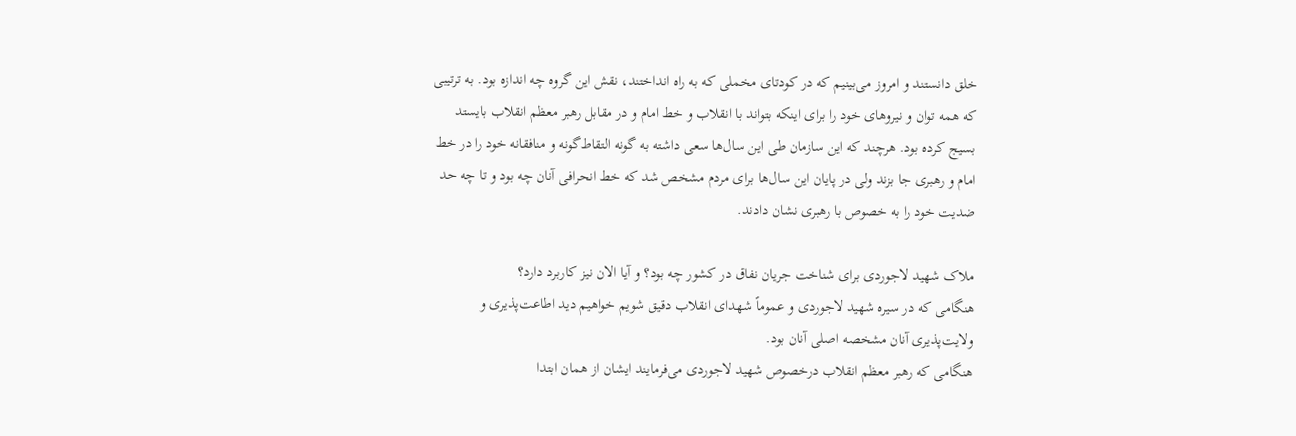خلق دانستند و امروز می‌بینیم که در کودتای مخملی که به راه انداختند، نقش این گروه چه اندازه بود. به ترتیبی که همه توان و نیروهای خود را برای اینکه بتواند با انقلاب و خط امام و در مقابل رهبر معظم انقلاب بایستد بسیج کرده بود. هرچند که این سازمان طی این سال‌ها سعی داشته به گونه التقاط‌گونه و منافقانه خود را در خط امام و رهبری جا بزند ولی در پایان این سال‌ها برای مردم مشخص شد که خط انحرافی آنان چه بود و تا چه حد ضدیت خود را به خصوص با رهبری نشان دادند.

ملاک شهید لاجوردی برای شناخت جریان نفاق در کشور چه بود؟ و آیا الان نیز کاربرد دارد؟
هنگامی که در سیره شهید لاجوردی و عموماً شهدای انقلاب دقیق شویم خواهیم دید اطاعت‌پذیری و ولایت‌پذیری آنان مشخصه اصلی آنان بود.
هنگامی که رهبر معظم انقلاب درخصوص شهید لاجوردی می‌فرمایند ایشان از همان ابتدا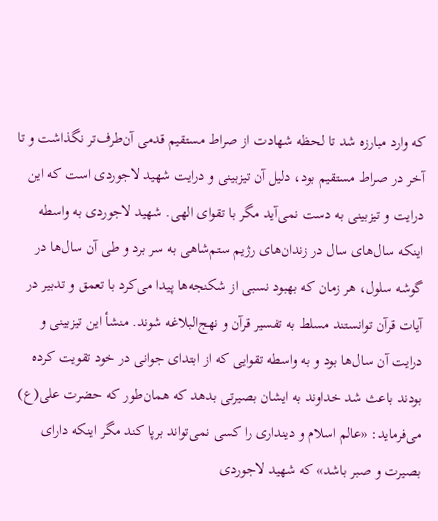که وارد مبارزه شد تا لحظه شهادت از صراط مستقیم قدمی آن‌طرف‌تر نگذاشت و تا آخر در صراط مستقیم بود، دلیل آن تیزبینی و درایت شهید لاجوردی است که این درایت و تیزبینی به دست نمی‌آید مگر با تقوای الهی. شهید لاجوردی به واسطه‌ اینکه سال‌های سال در زندان‌های رژیم ستم‌شاهی به سر برد و طی آن سال‌ها در گوشه سلول، هر زمان که بهبود نسبی از شکنجه‌ها پیدا می‌کرد با تعمق و تدبیر در آیات قرآن توانستند مسلط به تفسیر قرآن و نهج‌البلاغه شوند. منشأ این تیزبینی و درایت آن سال‌ها بود و به واسطه تقوایی که از ابتدای جوانی در خود تقویت کرده بودند باعث شد خداوند به ایشان بصیرتی بدهد که همان‌طور که حضرت علی(ع) می‌فرماید: «عالم اسلام و دینداری را کسی نمی‌تواند برپا کند مگر اینکه دارای بصیرت و صبر باشد» که شهید لاجوردی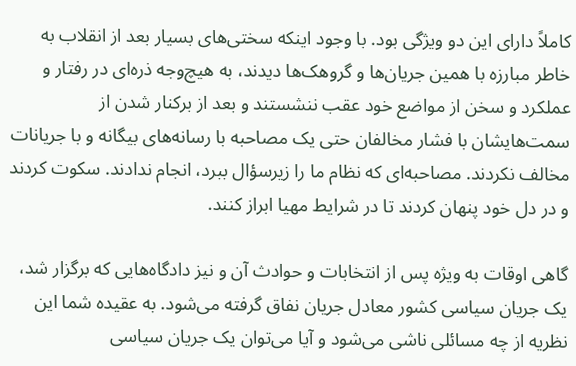کاملاً دارای این دو ویژگی بود. با وجود اینکه سختی‌های بسیار بعد از انقلاب به خاطر مبارزه با همین جریان‌ها و گروهک‌ها دیدند، به هیچ‌وجه ذره‌ای در رفتار و عملکرد و سخن از مواضع خود عقب ننشستند و بعد از برکنار شدن از سمت‌هایشان با فشار مخالفان حتی یک مصاحبه با رسانه‌های بیگانه و با جریانات مخالف نکردند. مصاحبه‌ای که نظام ما را زیرسؤال ببرد، انجام ندادند. سکوت کردند و در دل خود پنهان کردند تا در شرایط مهیا ابراز کنند.

گاهی اوقات به ویژه پس از انتخابات و حوادث آن و نیز دادگاه‌هایی که برگزار شد، یک جریان سیاسی کشور معادل جریان نفاق گرفته می‌شود. به عقیده شما این نظریه از چه مسائلی ناشی می‌شود و آیا می‌توان یک جریان سیاسی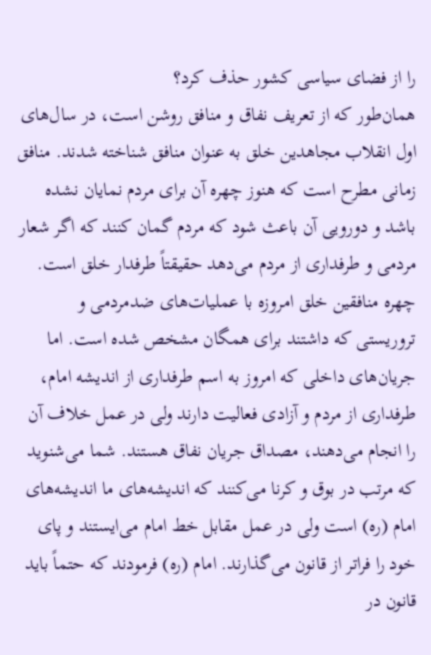را از فضای سیاسی کشور حذف کرد؟
همان‌طور که از تعریف نفاق و منافق روشن است، در سال‌های اول انقلاب مجاهدین خلق به عنوان منافق شناخته شدند. منافق زمانی مطرح است که هنوز چهره آن برای مردم نمایان نشده باشد و دورویی آن باعث شود که مردم گمان کنند که اگر شعار مردمی و طرفداری از مردم می‌دهد حقیقتاً طرفدار خلق است. چهره‌ منافقین خلق امروزه با عملیات‌های ضدمردمی و تروریستی که داشتند برای همگان مشخص شده است. اما جریان‌های داخلی که امروز به اسم طرفداری از اندیشه امام، طرفداری از مردم و آزادی فعالیت دارند ولی در عمل خلاف آن را انجام می‌دهند، مصداق جریان نفاق هستند. شما می‌شنوید که مرتب در بوق و کرنا می‌کنند که اندیشه‌های ما اندیشه‌های امام (ره) است ولی در عمل مقابل خط امام می‌ایستند و پای خود را فراتر از قانون می‌گذارند. امام (ره) فرمودند که حتماً باید قانون در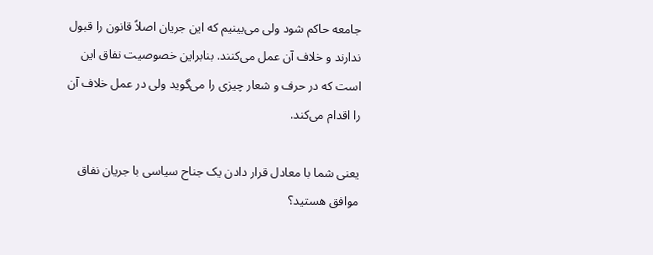جامعه حاکم شود ولی می‌بینیم که این جریان اصلاً قانون را قبول ندارند و خلاف آن عمل می‌کنند. بنابراین خصوصیت نفاق این است که در حرف و شعار چیزی را می‌گوید ولی در عمل خلاف آن را اقدام می‌کند.

یعنی شما با معادل قرار دادن یک جناح سیاسی با جریان نفاق موافق هستید؟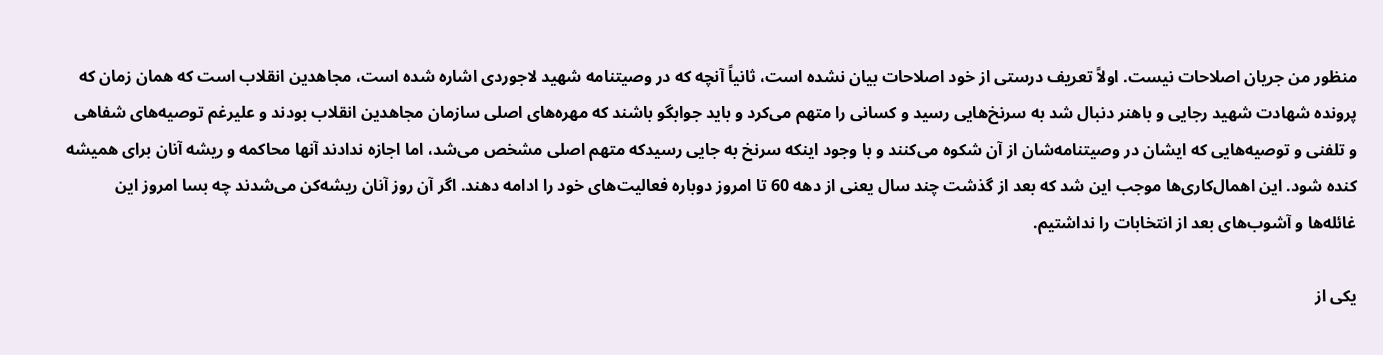منظور من جریان اصلاحات نیست. اولاً تعریف درستی از خود اصلاحات بیان نشده است، ثانیاً آنچه که در وصیتنامه شهید لاجوردی اشاره شده است، مجاهدین انقلاب است که همان زمان که پرونده شهادت شهید رجایی و باهنر دنبال شد به سرنخ‌هایی رسید و کسانی را متهم می‌کرد و باید جوابگو باشند که مهره‌های اصلی سازمان مجاهدین انقلاب بودند و علیرغم توصیه‌های شفاهی و تلفنی و توصیه‌هایی که ایشان در وصیتنامه‌شان از آن شکوه می‌کنند و با وجود اینکه سرنخ‌ به جایی رسیدکه متهم اصلی مشخص می‌شد، اما اجازه ندادند آنها محاکمه و ریشه آنان برای همیشه کنده شود. این اهمال‌کاری‌ها موجب این شد که بعد از گذشت چند سال یعنی از دهه 60 تا امروز دوباره فعالیت‌های خود را ادامه دهند. اگر آن روز آنان ریشه‌کن می‌شدند چه بسا امروز این غائله‌ها و آشوب‌های بعد از انتخابات را نداشتیم.

یکی از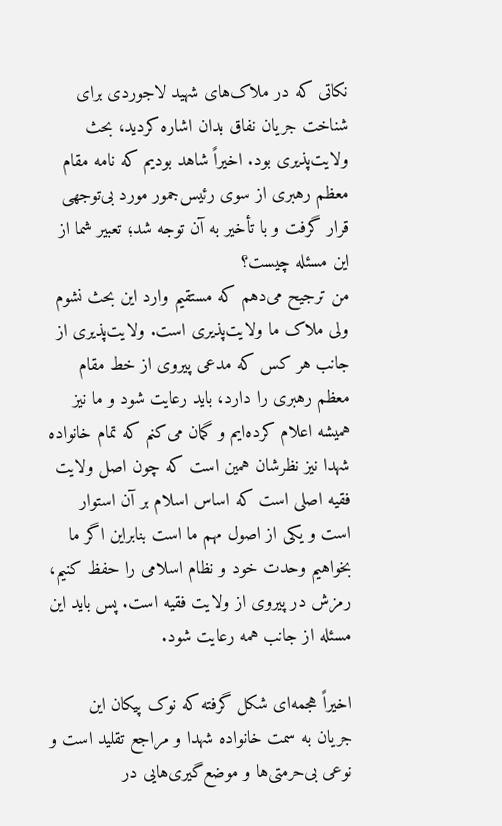نکاتی که در ملاک‌های شهید لاجوردی برای شناخت جریان نفاق بدان اشاره کردید، بحث ولایت‌پذیری بود. اخیراً شاهد بودیم که نامه‌ مقام معظم رهبری از سوی رئیس‌جمور مورد بی‌توجهی قرار گرفت و با تأخیر به آن توجه شد؛ تعبیر شما از این مسئله چیست؟
من ترجیح می‌دهم که مستقیم وارد این بحث نشوم ولی ملاک ما ولایت‌پذیری است. ولایت‌پذیری از جانب هر کس که مدعی پیروی از خط مقام معظم رهبری را دارد، باید رعایت شود و ما نیز همیشه اعلام کرده‌ایم و گمان می‌کنم که تمام خانواده‌ شهدا نیز نظرشان همین است که چون اصل ولایت فقیه اصلی است که اساس اسلام بر آن استوار است و یکی از اصول مهم ما است بنابراین اگر ما بخواهیم وحدت خود و نظام اسلامی را حفظ کنیم، رمزش در پیروی از ولایت فقیه است. پس باید این مسئله از جانب همه رعایت شود.

اخیراً هجمه‌ای شکل گرفته که نوک پیکان این جریان به سمت خانواده شهدا و مراجع تقلید است و نوعی بی‌حرمتی‌ها و موضع‌گیری‌هایی در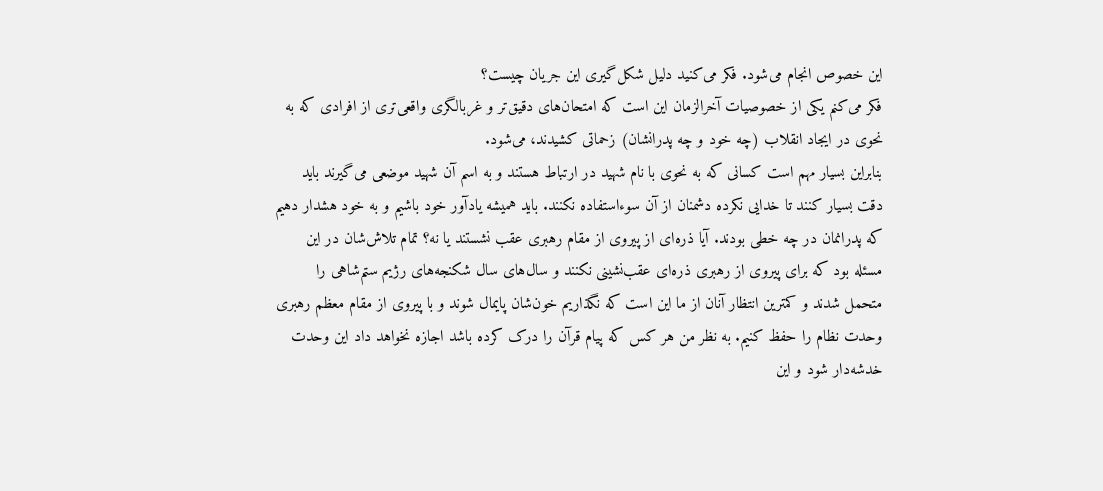این خصوص انجام می‌شود. فکر می‌کنید دلیل شکل‌گیری این جریان چیست؟
فکر می‌کنم یکی از خصوصیات آخرالزمان این است که امتحان‌های دقیق‌تر و غربالگری واقعی‌تری از افرادی که به نحوی در ایجاد انقلاب (چه خود و چه پدرانشان) زحماتی کشیدند، می‌شود.
بنابراین بسیار مهم است کسانی که به نحوی با نام شهید در ارتباط هستند و به اسم آن شهید موضعی می‌گیرند باید دقت بسیار کنند تا خدایی نکرده دشمنان از آن سوء‌استفاده نکنند. باید همیشه یادآور خود باشیم و به خود هشدار دهیم که پدرانمان در چه خطی بودند. آیا ذره‌ای از پیروی از مقام رهبری عقب نشستند یا نه؟ تمام تلاش‌شان در این مسئله بود که برای پیروی از رهبری ذره‌ای عقب‌نشینی نکنند و سال‌های سال شکنجه‌های رژیم ستم‌شاهی را متحمل شدند و کمترین انتظار آنان از ما این است که نگذاریم خون‌شان پایمال شوند و با پیروی از مقام معظم رهبری وحدت نظام را حفظ کنیم. به نظر من هر کس که پیام قرآن را درک کرده باشد اجازه نخواهد داد این وحدت خدشه‌دار شود و این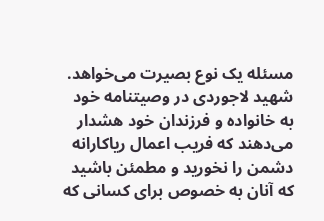مسئله یک نوع بصیرت می‌خواهد. شهید لاجوردی در وصیتنامه خود به خانواده و فرزندان خود هشدار می‌دهند که فریب اعمال ریاکارانه دشمن را نخورید و مطمئن باشید که آنان به خصوص برای کسانی که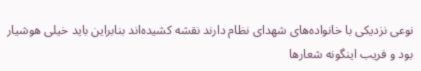نوعی نزدیکی با خانواده‌های شهدای نظام دارند نقشه کشیده‌اند بنابراین باید خیلی هوشیار بود و فریب اینگونه شعارها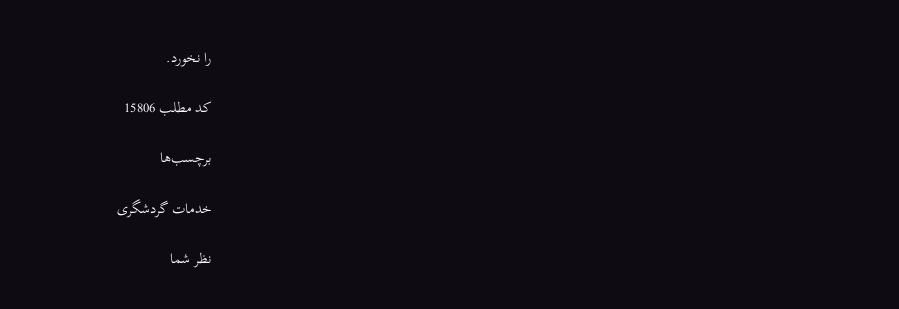را نخورد.

کد مطلب 15806

برچسب‌ها

خدمات گردشگری

نظر شما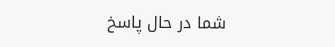شما در حال پاسخ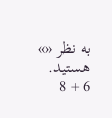به نظر «» هستید.
6 + 8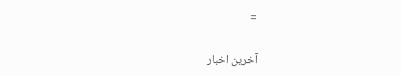=

آخرین اخبار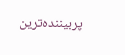پربیننده‌ترین